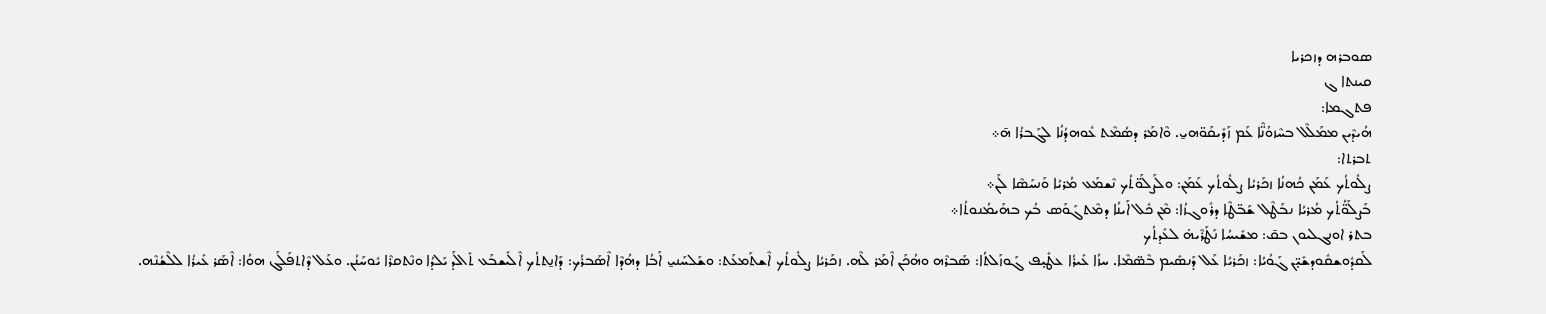ܣܘܒܪܗ ܕܙܟܪܝܐ
ܩܝܢܬܐ ܓ
ܦܬܓܡܐ:
ܗܳܝܕܶܝܢ ܡܡܰܠܶܠ ܒܚܶܙܘܳܢ̈ܶܐ ܥܰܡ ܙܰܕܺܝܩܰܘ̈ܗܝ̱. ܘܶܐܡܰܪ ܕܣܳܡܶܬ ܥܽܘܗܕܳܢܳܐ ܠܓܰܒܪܳܐ ܗ̄܀
ܬܒܪܬ‌ܐ:
ܨܠܽܘܬܳܟ ܥܰܡܰܢ ܟܳܗܢܳܐ ܙܟܰܪܝܳܐ ܨܠܽܘܬܳܟ ܥܰܡܰܢ: ܘܠܰܨܠܰܘ̈ܬܳܟ ܢܶܫܡܰܥ ܡܳܪܝܳܐ ܘܰܢܚܰܣܶܐ ܠܰܢ܀
ܒܰܨܠܰܘ̈ܳܬܳܟ ܡܳܪܝܳܐ ܢܒܰܛܶܠ ܫܰܒ̈ܛܶܐ ܕܪܽܘܓܙܳܐ: ܡܶܢ ܟܽܠ ܐܰܝܢܳܐ ܕܡܶܬܓܰܘܰܣ ܒܳܟ ܒܗܰܝܡܳܢܘܬܳܐ܀
ܒܬܪ ܐܘܢܓܠܝܘܢ ܒܩ̄: ܡܫܺܝܚܳܐ ܢܰܛܰܪܶܝܗ̇ ܠܥܺܕܬܳܟ
ܠܰܩܕܽܘܫܩܽܘܕܫܺܝ̣̈ܢ ܓܰܘܳܝܳܐ: ܙܟܰܪܝܳܐ ܥܰܠ ܕܰܢܣܺܝܡ ܒܶܣ̈ܡܶܐ. ܚܙܳܐ ܥܺܝܪܳܐ ܥܛܺܝ̣ܦ ܓܰܘܙܰܠܬܳܐ: ܣܰܒܪܶܗ ܘܗܳܟܰܢ ܐܶܡܰܪ ܠܶܗ. ܙܟܰܪܝܳܐ ܨܠܽܘܬܳܟ ܐܶܫܬܰܡܥܰܬ: ܘܫܰܠܚܰܢܝ̱ ܐܰܒܳܐ ܕܗܳܕܶܐ ܐܶܣܰܒܪܳܟ: ܕܰܐܢ̱ܬܬܳܟ ܐܶܠܺܝܫܒܰܥ ܬܺܐܠܰܕ ܝܰܠܕܳܐ ܘܢܶܬܩܪܶܐ ܝܽܘܚܰܢܳܢ. ܘܥܰܠ ܕܶܐܬܦܰܠܰܓ ܗܘܳܐ: ܐܶܣܰܪ ܥܺܝܪܳܐ ܠܠܶܫܳܢܶܗ.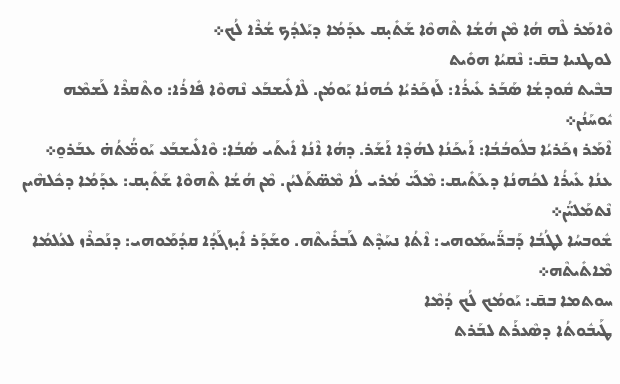ܘܶܐܡܰܪ ܠܶܗ ܗܳܐ ܡܶܢ ܗܳܫܳܐ ܬܶܗܘܶܐ ܫܰܬܺܝ̣ܩ ܥܕܰܡܳܐ ܕܝܰܠܕܳܟ ܫܳܪܶܐ ܠܳܟ܀
ܠܘܛܢܝܐ ܒܩ̄: ܢܶܩܝܳܐ ܗܘܺܝܬ
ܒܒܶܝܬ ܩܽܘܕܫܳܐ ܣܰܒܰܪ ܥܺܝܪܳܐ: ܠܰܙܟܰܪܝܳܐ ܟܳܗܢܳܐ ܝܰܘܡܳܢ. ܠܶܐܠܺܝܫܒܰܥ ܢܶܗܘܶܐ ܦܺܐܪܳܐ: ܘܬܶܩܪܶܐ ܠܰܫܡܶܗ ܝܽܘܚܰܢܳܢ܀
ܐܶܡܰܪ ܙܟܰܪܝܳܐ ܒܠܽܘܒܳܒܳܐ: ܐܰܝܟܰܢܳܐ ܠܗܳܕܶܐ ܐܰܫܰܪ. ܕܗܳܐ ܐܶܢܳܐ ܐܺܝܬܰܝ ܣܳܒܳܐ: ܘܶܐܠܺܝܫܒܰܥ ܝܰܘܡ̈ܳܬܳܗ̇ ܥܒܰܪܘ̱܀
ܥܢܳܐ ܥܺܝܪܳܐ ܠܟܳܗܢܳܐ ܕܥܰܬܺܝܩ: ܡܶܠܰܝ̈ ܡܳܪܝ ܠܳܐ ܡܶܣ̈ܬܰܠܝܳܢ. ܡܶܢ ܗܳܫܳܐ ܬܶܗܘܶܐ ܫܰܬܺܝ̣ܩ: ܥܕܰܡܳܐ ܕܟܽܠܗܶܝܢ ܢܶܬܡܰܠܝ̈ܳܢ܀
ܫܽܘܒܚܳܐ ܠܛܳܒܳܐ ܕܰܒܪ̈ܰܚܡܰܘܗܝ: ܐܶܬܳܐ ܢܚܰܕܶܬ ܠܰܒܪܺܝܬܶܗ. ܘܫܰܕܰܪ ܐܺܝ̣ܙܓܰܕܳܐ ܩܕܳܡܰܘܗܝ: ܕܢܰܟܪܶܙ ܠܥܳܠܡܳܐ ܡܶܐܬܺܝܬܶܗ܀
ܚܘܬܡܐ ܒܩ̄: ܝܰܘܡܳܟ ܠܳܟ ܕܳܡܶܐ
ܛܰܝܒܽܘܬܳܐ ܕܣܶܥܪܰܬ ܠܒܰܪܬ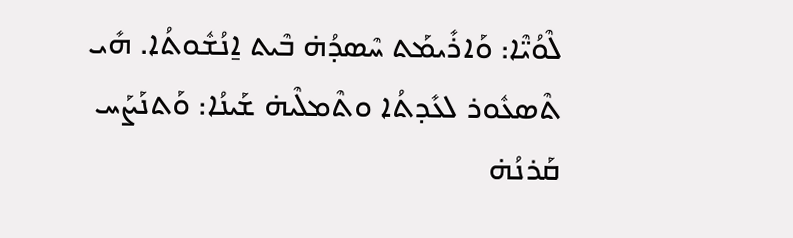ܠܶܘܳܝ̈ܶܐ: ܘܰܐܪܺܝܡܰܬ ܚܶܣܕܳܗ̇ ܒܶܝܬ ܐ̱ܢܳܫܽܘܬܳܐ. ܗܺܝ ܬܶܣܥܽܘܪ ܠܥܺܕܬܳܐ ܘܬܶܡܠܶܝܗ̇ ܫܰܝܢܳܐ: ܘܰܬܢܰܨܰܚ ܩܰܪܢܳܗ̇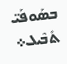ܒܣܰܘܦܰܝ̈ ܬܺܒܶܝܠ܀